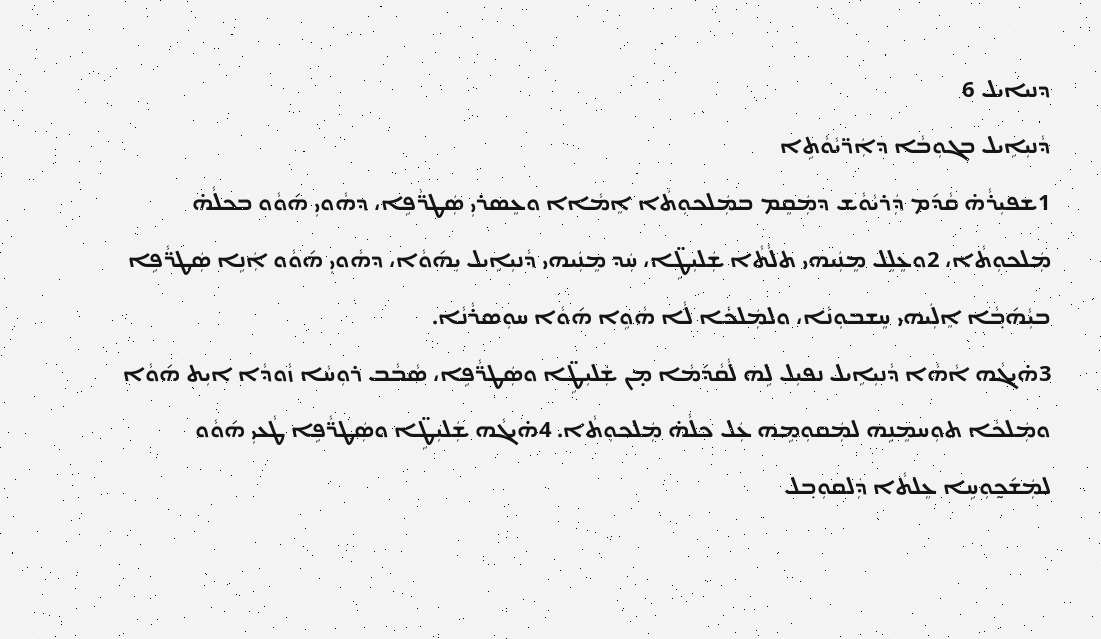ܕܢܝܐܝܠ 6
ܕܵܢܝܼܐܹܝܠ ܒܓܘܼܒܵܐ ܕܐܲܪ̈ܝܵܘܵܬܹܐ
1ܫܦܝܼܪܵܗ̇ ܩܵܕ݇ܡ ܕܲܪܝܵܘܵܫ ܕܡܲܩܸܡ ܒܡܲܠܟܘܼܬܵܐ ܐܸܡܵܐܐ ܘܥܸܣܪܝܼ ܣܲܛܪ̈ܵܦܹܐ، ܕܗܵܘܝܼ ܗ݇ܘܵܘ ܒܟܠܵܗ̇ ܡܲܠܟܘܼܬܵܐ، 2ܘܥܸܠܸܠ ܡܸܢܲܝܗܝ ܬܠܵܬܵܐ ܫܲܠܝܼܛܹ̈ܐ، ܚܲܕ ܡܸܢܲܝܗܝ ܕܵܢܝܼܐܹܝܠ ܝܼܗ݇ܘܵܐ، ܕܗܵܘܝܼ ܗ݇ܘܵܘ ܐܲܢܹܐ ܣܲܛܪ̈ܵܦܹܐ ܒܝܼܵܗ݇ܒ݂ܵܐ ܐܸܠܲܝܗܝ ܚܸܫܒܘܼܢܵܐ، ܘܠܡܲܠܟܵܐ ܠܵܐ ܗܵܘܹܐ ܗ݇ܘܵܐ ܚܘܼܣܪܵܢܵܐ.
3ܗ̇ܝܓܵܗ ܐܵܗܵܐ ܕܵܢܝܼܐܹܝܠ ܢܦܝܼܠ ܠܹܗ ܠܵܩܵܕ݇ܡܵܐ ܡ̣ܢ ܫܲܠܝܼܛܹ̈ܐ ܘܣܲܛܪ̈ܵܦܹܐ، ܣܵܒܵܒ ܪܘܼܚܵܐ ܙܵܘܕܵܐ ܐܝܼܬ ܗ݇ܘܵܐ ܘܡܲܠܟܵܐ ܬܘܼܚܡܸܢܹܗ ܠܡܲܩܘܼܡܹܗ ܥܲܠ ܟܠܵܗ̇ ܡܲܠܟܘܼܬܵܐ. 4ܗ̇ܝܓܵܗ ܫܲܠܝܼܛܹ̈ܐ ܘܣܲܛܪ̈ܵܦܹܐ ܛܵܥܝܼ ܗ݇ܘܵܘ ܠܡܲܫ݇ܟ̰ܘܼܚܹܐ ܥܸܠܬܵܐ ܕܲܠܩܘܼܒ݂ܠ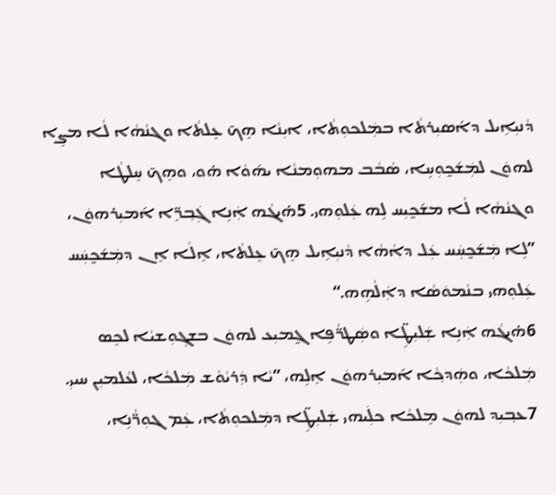ܕܵܢܝܼܐܹܝܠ ܕܐ݇ܣܝܼܪܬܵܐ ܒܡܲܠܟܘܼܬܵܐ، ܐܝܼܢܵܐ ܗܸܟ̃ ܥܸܠܬܵܐ ܘܓܢܵܗܵܐ ܠܵܐ ܡܨܹܐ ܠܗܘܿܢ ܠܡܲܫ݇ܟ̰ܘܼܚܹܐ، ܣܵܒܵܒ ܡܗܘܼܡܢܵܐ ܝܗ݇ܘܵܐ ܗ̇ܘ، ܘܗܸܟ̃ ܚܸܠܛܵܐ ܘܓܢܵܗܵܐ ܠܵܐ ܡܫ݇ܟ̰ܝܼܚ ܠܹܗ ܥܲܠܘܼܗܝ. 5ܗ̇ܝܓܵܗ ܐܲܢܹܐ ܓܲܒ݂ܪܹ̈ܐ ܐ݇ܡܝܼܪܗܘܿܢ، ”ܠܹܐ ܡܲܫ݇ܟ̰ܚܲܚ ܥܲܠ ܕܐܵܗܵܐ ܕܵܢܝܼܐܹܝܠ ܗܸܟ̃ ܥܸܠܬܵܐ، ܐܸܠܵܐ ܐܸܢ ܕܡܲܫ݇ܟ̰ܚܲܚ ܥܲܠܘܼܗܝ ܒܢܵܡܘܿܣܵܐ ܕܐܲܠܵܗܹܗ.“
6ܗ̇ܝܓܵܗ ܐܲܢܹܐ ܫܲܠܝܼܛܹ̈ܐ ܘܣܲܛܪ̈ܵܦܹܐ ܓ̰ܡܝܼܥ ܠܗܘܿܢ ܒܫܓ݂ܘܼܫܝܵܐ ܠܟܸܣ ܡܲܠܟܵܐ، ܘܗܲܕܟ݂ܵܐ ܐ݇ܡܝܼܪܗܘܿܢ ܐܸܠܹܗ، ”ܝܵܐ ܕܲܪܝܵܘܵܫ ܡܲܠܟܵܐ، ܠܥܵܠܡܝܼܢ ܚܝܝܼ. 7ܥܒ݂ܝܼܕ ܠܗܘܿܢ ܡܸܠܟܵܐ ܟܠܲܝܗܝ ܫܲܠܝܼܛܹ̈ܐ ܕܡܲܠܟܘܼܬܵܐ، ܥܲܡ ܓܘܼܪ̈ܵܢܹܐ،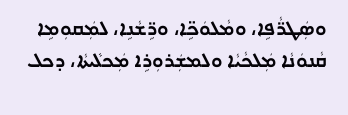ܘܣܲܛܪ̈ܵܦܹܐ، ܘܡܵܠܘܿܟܹ̈ܐ، ܘܪܹ̈ܫܵܢܹܐ، ܠܡܲܩܘܼܡܹܐ ܩܵܢܘܿܢܵܐ ܡܲܠܟܵܝܵܐ ܘܠܡܫܲܪܘܼܪܹܐ ܡܲܟܠܵܝܬܵܐ، ܕܟܠ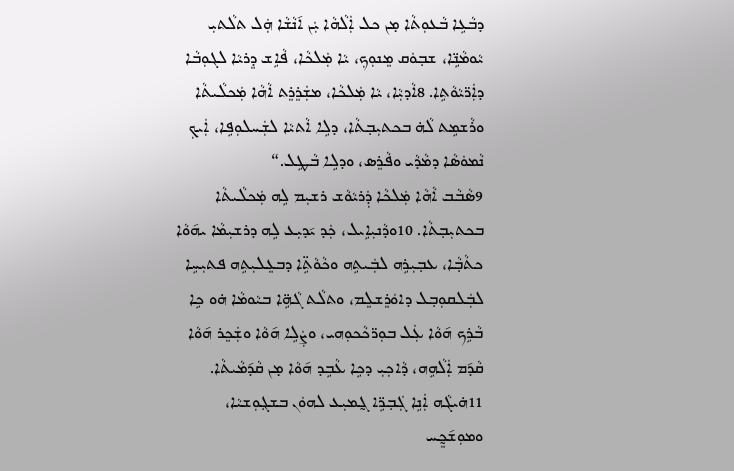ܕܒܵܥܹܐ ܒܵܥܘܼܬܵܐ ܡ̣ܢ ܟܠ ܐܲܠܵܗܵܐ ܝܲܢ ܐ݇ܢܵܫܵܐ ܗܲܠ ܬܠܵܬܝܼ ܝܵܘܡܵܢܹ̈ܐ، ܫܒ݂ܘܿܩ ܡܸܢܘܼܟ݂، ܝܵܐ ܡܲܠܟܵܐ، ܦܵܐܹܫ ܕܸܪܝܵܐ ܠܓܘܼܒܵܐ ܕܐܲܪ̈ܝܵܘܵܬܹܐ. 8ܐܵܕܝܼܵܐ، ܝܵܐ ܡܲܠܟܵܐ، ܡܫܲܪܸܪܸܬ ܐܵܗܵܐ ܡܲܟܠܵܝܬܵܐ ܘܪܵܫܡܹܬ ܠܵܗ̇ ܒܟܬܝܼܒ݂ܬܵܐ، ܕܠܹܐ ܐܵܬܝܵܐ ܠܫܲܚܠܘܼܦܹܐ، ܐܲܝܟ݂ ܢܵܡܘܿܣܵܐ ܕܡܵܕܵܝ ܘܦܵܪܸܣ، ܘܕܠܹܐ ܒܵܛܹܠ.“
9ܣܵܒܵܒ ܐܵܗܵܐ ܡܲܠܟܵܐ ܕܲܪܝܵܘܵܫ ܪܫܝܼܡ ܠܹܗ ܡܲܟܠܵܝܬܵܐ ܒܟܬܝܼܒ݂ܬܵܐ. 10ܘܕܵܢܝܼܐܹܝܠ، ܟܲܕ ܝ݇ܕܝܼܥ ܠܹܗ ܕܪܫܝܼܡܵܐ ܝܗ݇ܘܵܐ ܟܬܵܒ݂ܵܐ، ܥܒ݂ܝܼܪܹܗ ܠܒܲܝܬܹܗ ܘܟܵܘܵܬܹ̈ܐ ܕܒܥܸܠܝܼܬܹܗ ܦܬܝܼܚܹܐ ܠܒܲܠܩܘܼܒ݂ܠ ܕܐܘܿܪܸܫܠܸܡ، ܘܬܠܵܬ ܓܵܗܹ̈ܐ ܒܝܵܘܡܵܐ ܗ̇ܘ ܟܹܐ ܒܵܪܹܟ ܗ݇ܘܵܐ ܥܲܠ ܒܘܼܪ̈ܟܵܟܘܼܗܝ، ܘܨܲܠܹܐ ܗ݇ܘܵܐ ܘܫܲܟܸܪ ܗ݇ܘܵܐ ܩܵܕ݇ܡ ܐܲܠܵܗܹܗ، ܕܵܐܟ݂ܝܼ ܕܟܹܐ ܥܵܒܹܕ ܗ݇ܘܵܐ ܡ̣ܢ ܩܵܕ݇ܡܵܝܬܵܐ. 11ܗ̇ܝܓܵܗ ܐܲܢܹܐ ܓܲܒ݂ܪܹ̈ܐ ܓ̰ܡܝܼܥ ܠܗܘܿܢ ܒܫܓ݂ܘܼܫܝܵܐ، ܘܡܘܼܫ݇ܟ̰ܸܚ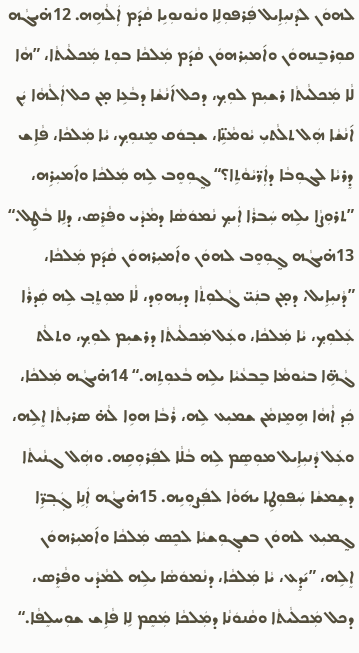ܠܗܘܿܢ ܠܕܵܢܝܼܐܹܝܠ ܦܲܪܦܘܼܠܹܐ ܘܢܵܘܢܘܼܝܹܐ ܩܵܕ݇ܡ ܐܲܠܵܗܹܗ. 12ܗ̇ܝܓܵܗ ܩܘܼܪܒܸܢܗܘܿܢ ܘܐ݇ܡܝܼܪܗܘܿܢ ܩܵܕ݇ܡ ܡܲܠܟܵܐ ܒܘܼܬ ܡܲܟܠܵܝܬܵܐ، ”ܗܵܐ ܠܵܐ ܡܲܟܠܵܝܬܵܐ ܪܫܝܼܡ ܠܘܼܟ݂، ܕܟܠ ܐ݇ܢܵܫܵܐ ܕܒܵܥܹܐ ܡ̣ܢ ܟܠ ܐܲܠܵܗܵܐ ܝܲܢ ܐ݇ܢܵܫܵܐ ܗܲܠ ܬܠܵܬܝܼ ܝܵܘܡܵܢܹ̈ܐ، ܫܒ݂ܘܿܩ ܡܸܢܘܼܟ݂، ܝܵܐ ܡܲܠܟܵܐ، ܦܵܐܹܫ ܕܸܪܝܵܐ ܠܓܘܼܒܵܐ ܕܐܲܪ̈ܝܵܘܵܬܹܐ؟“ ܓ̰ܘܼܘܸܒ ܠܹܗ ܡܲܠܟܵܐ ܘܐ݇ܡܝܼܪܹܗ، ”ܬܪܘܼܨܵܐ ܝܠܹܗ ܚܲܒܪܵܐ ܐܲܝܟ݂ ܢܵܡܘܿܣܵܐ ܕܡܵܕܵܝ ܘܦܵܪܸܣ، ܕܠܹܐ ܒܵܛܹܠ.“ 13ܗ̇ܝܓܵܗ ܓ̰ܘܼܘܸܒ ܠܗܘܿܢ ܘܐ݇ܡܝܼܪܗܘܿܢ ܩܵܕ݇ܡ ܡܲܠܟܵܐ، ”ܕܵܢܝܼܐܹܝܠ، ܕܡ̣ܢ ܒܢܲܝ̈ ܓܵܠܘܼܬܵܐ ܕܝܼܗܘܼܕ، ܠܵܐ ܡܘܼܬܸܒ݂ ܠܹܗ ܩܲܕܪܵܐ ܥܲܠܘܼܟ݂، ܝܵܐ ܡܲܠܟܵܐ، ܘܥܲܠ ܡܲܟܠܵܝܬܵܐ ܕܪܫܝܼܡ ܠܘܼܟ݂، ܘܬܠܵܬ ܓܵܗܹ̈ܐ ܒܝܵܘܡܵܐ ܒܸܒܥܵܝܵܐ ܝܠܹܗ ܒܵܥܘܼܬܹܗ.“ 14ܗ̇ܝܓܵܗ ܡܲܠܟܵܐ، ܟܲܕ ܐܵܗܵܐ ܗܹܡܸܙܡܵܢ ܫܡܝܼܥ ܠܹܗ، ܪܵܒܵܐ ܗܘܹܐ ܠܵܗ̇ ܣܪܝܼܬܵܐ ܐܸܠܹܗ، ܘܥܲܠ ܕܵܢܝܼܐܹܝܠ ܡܘܼܣܸܡ ܠܹܗ ܒܵܠܵܐ ܠܦܲܪܘܼܩܹܗ. ܘܗܲܠ ܓܢܵܝܬܵܐ ܕܫܸܡܫܵܐ ܚܲܦܘܼܛܹܐ ܝܗ݇ܘܵܐ ܠܦܲܨܘܼܝܹܗ. 15ܗ̇ܝܓܵܗ ܐܲܢܹܐ ܓܲܒ݂ܪܹ̈ܐ ܓ̰ܡܝܼܥ ܠܗܘܿܢ ܒܫܓ݂ܘܼܫܝܵܐ ܠܟܸܣ ܡܲܠܟܵܐ ܘܐ݇ܡܝܼܪܗܘܿܢ ܐܸܠܹܗ، ”ܝ݇ܕܸܥ، ܝܵܐ ܡܲܠܟܵܐ، ܕܢܵܡܘܿܣܵܐ ܝܠܹܗ ܠܡܵܕܵܝ ܘܦܵܪܸܣ، ܕܟܠ ܡܲܟܠܵܝܬܵܐ ܘܩܵܢܘܿܢܵܐ ܕܡܲܠܟܵܐ ܡܲܩܸܡ ܠܹܐ ܦܵܐܹܫ ܫܘܼܚܠܸܦܵܐ.“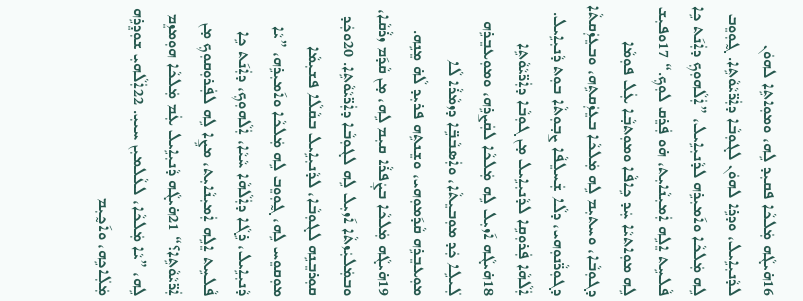16ܗ̇ܝܓܵܗ ܡܲܠܟܵܐ ܦܩܝܼܕ ܠܹܗ، ܘܡܘܼܐܬܹܐ ܠܗܘܿܢ ܠܕܵܢܝܼܐܹܝܠ، ܘܕܪܹܐ ܠܗܘܿܢ ܠܓܘܼܒܵܐ ܕܐܲܪ̈ܝܵܘܵܬܹܐ. ܓ̰ܘܼܘܸܒ ܠܹܗ ܡܲܠܟܵܐ ܘܐ݇ܡܝܼܪܹܗ ܠܕܵܢܝܼܐܹܝܠ، ”ܐܲܠܵܗܘܼܟ݂ ܕܐܲܢ݇ܬ ܟܹܐ ܦܵܠܚܹܬ ܐܸܠܹܗ ܐܲܡܝܼܢܵܐܝܼܬ، ܗ̇ܘ ܦܲܪܸܩ ܠܘܼܟ݂.“ 17ܘܦܝܼܫ ܠܹܗ ܡܘܼܐܬܝܵܐ ܚܲܕ ܟܹܐܦܵܐ ܘܡܘܼܬܒ݂ܵܐ ܥܲܠ ܦܘܼܡܵܐ ܕܓܘܼܒܵܐ، ܘܚܬܝܼܡ ܠܹܗ ܡܲܠܟܵܐ ܒܥܸܙܲܩܬܹܗ، ܘܒܥܸܙܲܩܬܵܐ ܕܓܘܼܪ̈ܵܢܘܼܗܝ، ܕܠܵܐ ܫܲܚܠܸܦܵܐ ܨܒ݂ܘܼܬܵܐ ܒܘܼܬ ܕܵܢܝܼܐܹܝܠ.
ܐܲܠܵܗܵܐ ܦܲܪܘܼܩܹܐ ܠܕܵܢܝܼܐܹܝܠ ܡ̣ܢ ܓܘܼܒܵܐ ܕܐܲܪ̈ܝܵܘܵܬܹܐ
18ܗ̇ܝܓܵܗ ܐ݇ܙܝܼܠ ܠܹܗ ܡܲܠܟܵܐ ܠܩܲܨܪܹܗ، ܘܡܘܼܥܒܸܪܹܗ ܠܲܝܠܹܐ ܟܲܕ ܡܘܼܒܝܸܬܵܐ، ܘܐܲܣܒܵܒܹ̈ܐ ܕܙܡܵܪܵܐ ܠܵܐ ܡܘܼܥܒܸܪܹܗ ܩܵܕ݇ܡܘܼܗܝ، ܘܫܸܢܬܹܗ ܦܪܝܼܕ ܠܵܗ̇ ܡܸܢܹܗ. 19ܗ̇ܝܓܵܗ ܡܲܠܟܵܐ ܒܨܲܦܪܵܐ ܩܝܼܡ ܠܹܗ، ܡ̣ܢ ܩܵܕ݇ܡ ܙܪܵܩܵܐ، ܘܒܡܲܠܝܲܙܬܵܐ ܐ݇ܙܝܼܠ ܠܹܗ ܠܓܘܼܒܵܐ ܕܐܲܪ̈ܝܵܘܵܬܹܐ. 20ܘܟܲܕ ܩܘܼܪܒܸܢܹܗ ܠܓܘܼܒܵܐ، ܠܕܵܢܝܼܐܹܝܠ ܒܩܵܠܵܐ ܦܫܝܼܡܵܐ ܡܘܼܩܘܸܚ ܠܹܗ، ܓ̰ܘܼܘܸܒ ܠܹܗ ܡܲܠܟܵܐ ܘܐ݇ܡܝܼܪܹܗ، ”ܝܵܐ ܕܵܢܝܼܐܹܝܠ، ܪܹܓܵܐ ܕܐܲܠܵܗܵܐ ܚܵܝܵܐ، ܐܲܠܵܗܘܼܟ݂، ܕܐܲܢ݇ܬ ܟܹܐ ܦܵܠܚܹܬ ܐܸܠܹܗ ܐܲܡܝܼܢܵܐܝܼܬ، ܡܨܹܐ ܠܹܗ ܠܦܲܪܘܼܩܘܼܟ݂ ܡ̣ܢ ܐܲܪ̈ܝܵܘܵܬܹܐ؟“ 21ܗ̇ܝܓܵܗ ܕܵܢܝܼܐܹܝܠ ܥܲܡ ܡܲܠܟܵܐ ܗܘܼܡܙܸܡ ܠܹܗ، ”ܝܵܐ ܡܲܠܟܵܐ، ܠܥܵܠܡܝܼܢ ܚܝܝܼ. 22ܐܲܠܵܗܝܼ ܫܘܼܕܸܪܹܗ ܡܲܠܲܐܟܹܗ، ܘܐ݇ܟ̰ܝܼܡ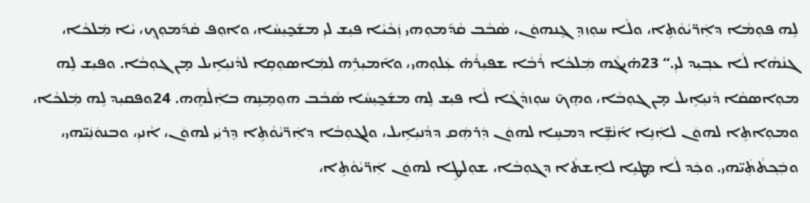ܠܹܗ ܦܘܼܡܵܐ ܕܐܲܪ̈ܝܵܘܵܬܹܐ، ܘܠܵܐ ܚܘܼܙܕܸܓܸܢܗܘܿܢ، ܣܵܒܵܒ ܩܵܕ݇ܡܘܼܗܝ ܙܲܟܵܝܵܐ ܦܝܼܫ ܠܝܼ ܡܫ݇ܟ̰ܝܼܚܵܐ، ܘܐܘܼܦ ܩܵܕ݇ܡܘܼܟ݂، ܝܵܐ ܡܲܠܟܵܐ، ܓܢܵܗܵܐ ܠܵܐ ܥܒ݂ܝܼܕ ܠܝܼ.“ 23ܗ̇ܝܓܵܗ ܡܲܠܟܵܐ ܪܵܒܵܐ ܫܦܝܼܪܵܗ̇ ܥܲܠܘܼܗܝ، ܘܐ݇ܡܝܼܪܹܗ ܠܡܲܐܣܘܼܩܹܐ ܠܕܵܢܝܼܐܹܝܠ ܡ̣ܢ ܓܘܼܒܵܐ. ܘܦܝܼܫ ܠܹܗ ܡܘܼܐܣܩܵܐ ܕܵܢܝܼܐܹܝܠ ܡ̣ܢ ܓܘܼܒܵܐ، ܘܗܸܟ̃ ܚܘܼܙܕܵܓܵܐ ܠܵܐ ܦܝܼܫ ܠܹܗ ܡܫ݇ܟ̰ܝܼܚܵܐ ܣܵܒܵܒ ܗܘܼܡܸܢܹܗ ܒܐܲܠܵܗܹܗ. 24ܘܦܩܝܼܕ ܠܹܗ ܡܲܠܟܵܐ، ܘܡܘܼܐܬܹܐ ܠܗܘܿܢ ܠܐܲܢܹܐ ܐ݇ܢܵܫܹ̈ܐ ܕܡܚܹܐ ܠܗܘܿܢ ܕܲܪܗܲܩ ܕܕܵܢܝܼܐܹܝܠ، ܘܠܓܘܼܒܵܐ ܕܐܲܪ̈ܝܵܘܵܬܹܐ ܕܸܪܝܲܝ ܠܗܘܿܢ، ܐܵܢܝܼ، ܘܒܢܘܿܢܲܝ̈ܗܝ، ܘܒܲܟ݂ܬܵܬܲܝ̈ܗܝ. ܘܟܲܕ ܠܵܐ ܡܸܛܝܹܐ ܠܐܸܫܬܵܐ ܕܓܘܼܒܵܐ، ܫܘܼܠܛܹܐ ܠܗܘܿܢ ܐܲܪ̈ܝܵܘܵܬܹܐ،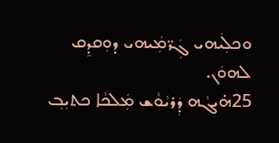ܘܟܠܲܝܗܝ ܓܲܪ̈ܡܲܝܗܝ ܕܘܼܩܕܸܩ ܠܗܘܿܢ.
25ܗ̇ܝܓܵܗ ܕܲܪܝܵܘܵܫ ܡܲܠܟܵܐ ܟܬܝܼܒ݂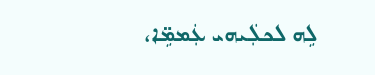ܠܹܗ ܠܟܠܲܝܗܝ ܥܲܡܡܹ̈ܐ،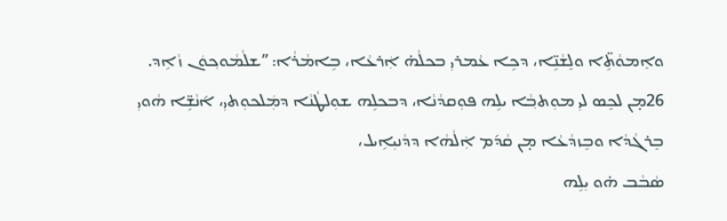ܘܐܸܡܘܵܬܹ̈ܐ ܘܠܸܫܵܢܹ̈ܐ، ܕܟܹܐ ܥܵܡܪܝܼ ܒܟܠܵܗ̇ ܐܲܪܥܵܐ، ܒܹܐܡܵܪܵܐ: ”ܫܠܵܡܵܘܟ݂ܘܿܢ ܙܵܐܹܕ. 26ܡ̣ܢ ܠܟܸܣ ܠܝܼ ܡܘܼܬܒ݂ܵܐ ܝܠܹܗ ܦܘܼܩܕܵܢܵܐ، ܕܒܟܠܹܗ ܫܘܼܠܛܵܢܵܐ ܕܡܲܠܟܘܼܬܝܼ، ܐ݇ܢܵܫܹ̈ܐ ܗܵܘܝܼ ܒܸܪܓܵܕܵܐ ܘܒܸܙܕܵܥܵܐ ܡ̣ܢ ܩܵܕ݇ܡ ܐܲܠܵܗܵܐ ܕܕܵܢܝܼܐܹܝܠ،
ܣܵܒܵܒ ܗ̇ܘ ܝܼܠܹܗ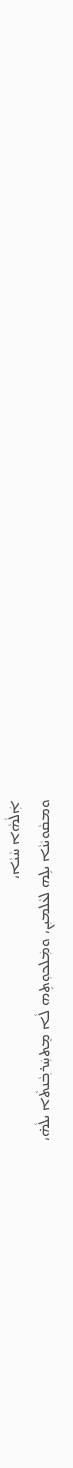ܐܲܠܵܗܵܐ ܚܵܝܵܐ،
ܘܡܩܵܘܝܵܢܵܐ ܝܠܹܗ ܠܥܵܠܡܝܼܢ، ܘܡܲܠܟܘܼܬܹܗ ܠܵܐ ܡܸܬܚܲܪܒ݂ܵܢܬܵܐ ܝܠܵܗ̇،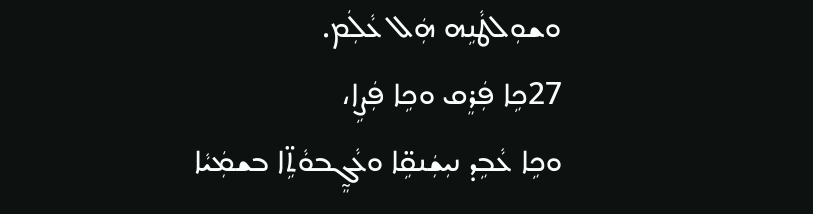ܘܫܘܼܠܛܵܢܹܗ ܗܲܠ ܥܵܠܲܡ.
27ܟܹܐ ܦܲܪܸܩ ܘܟܹܐ ܦܲܨܹܐ،
ܘܟܹܐ ܥܵܒܹܕ ܢܝܼܫܲܢܩܹ̈ܐ ܘܥܵܓ̰ܸܒܘܵܬܹ̈ܐ ܒܫܡܲܝܵܐ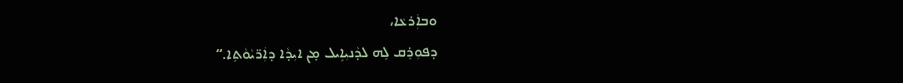ܘܒܐܲܪܥܵܐ،
ܕܦܘܼܪܸܩ ܠܹܗ ܠܕܵܢܝܼܐܹܝܠ ܡ̣ܢ ܐܝܼܕܵܐ ܕܐܲܪ̈ܝܵܘܵܬܹܐ.“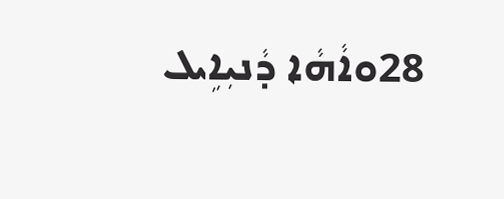28ܘܐܵܗܵܐ ܕܵܢܝܼܐܹܝܠ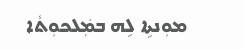ܡܘܼܢܬܹܐ ܠܹܗ ܒܡܲܠܟܘܼܬܵܐ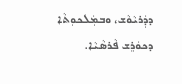ܕܕܲܪܝܵܘܵܫ، ܘܒܡܲܠܟܘܼܬܵܐ ܕܟܘܿܪܸܫ ܦܵܪܣܵܝܵܐ.